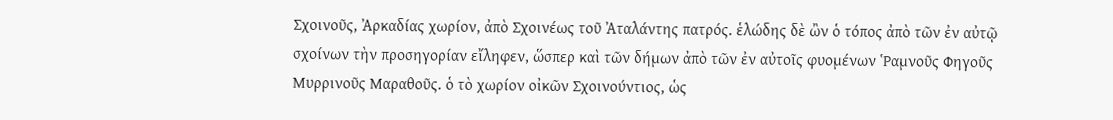Σχοινοῦς, Ἀρκαδίας χωρίον, ἀπὸ Σχοινέως τοῦ Ἀταλάντης πατρός. ἑλώδης δὲ ὢν ὁ τόπος ἀπὸ τῶν ἐν αὐτῷ σχοίνων τὴν προσηγορίαν εἴληφεν, ὥσπερ καὶ τῶν δήμων ἀπὸ τῶν ἐν αὐτοῖς φυομένων Ῥαμνοῦς Φηγοῦς Μυρρινοῦς Μαραθοῦς. ὁ τὸ χωρίον οἰκῶν Σχοινούντιος, ὡς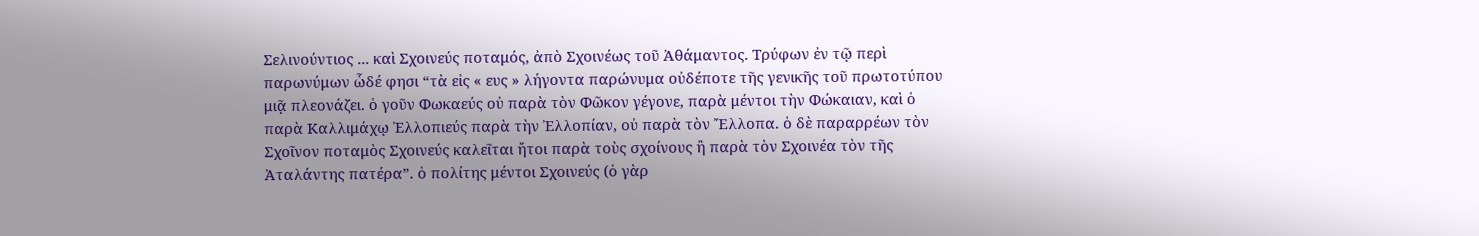Σελινούντιος ... καὶ Σχοινεύς ποταμός, ἀπὸ Σχοινέως τοῦ Ἀθάμαντος. Τρύφων ἐν τῷ περὶ παρωνύμων ὧδέ φησι “τὰ εἰς « ευς » λήγοντα παρώνυμα οὐδέποτε τῆς γενικῆς τοῦ πρωτοτύπου μιᾷ πλεονάζει. ὁ γοῦν Φωκαεύς οὐ παρὰ τὸν Φῶκον γέγονε, παρὰ μέντοι τὴν Φώκαιαν, καὶ ὁ παρὰ Καλλιμάχῳ Ἐλλοπιεύς παρὰ τὴν Ἐλλοπίαν, οὐ παρὰ τὸν Ἔλλοπα. ὁ δὲ παραρρέων τὸν Σχοῖνον ποταμὸς Σχοινεύς καλεῖται ἤτοι παρὰ τοὺς σχοίνους ἢ παρὰ τὸν Σχοινέα τὸν τῆς Ἀταλάντης πατέρα”. ὁ πολίτης μέντοι Σχοινεύς (ὁ γὰρ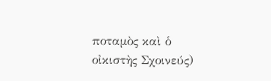ποταμὸς καὶ ὁ οἰκιστὴς Σχοινεύς)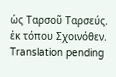ὡς Ταρσοῦ Ταρσεύς. ἐκ τόπου Σχοινόθεν.
Translation pending